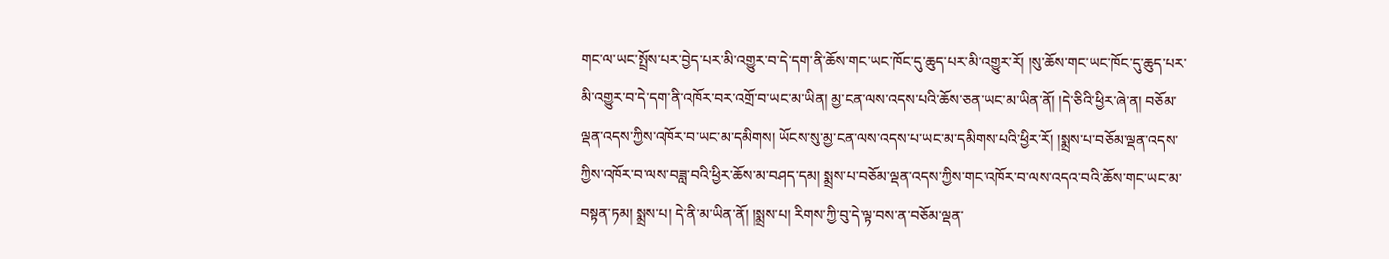གང་ལ་ཡང་སྤྲོས་པར་བྱེད་པར་མི་འགྱུར་བ་དེ་དག་ནི་ཆོས་གང་ཡང་ཁོང་དུ་ཆུད་པར་མི་འགྱུར་རོ། །སུ་ཆོས་གང་ཡང་ཁོང་དུ་ཆུད་པར་མི་འགྱུར་བ་དེ་དག་ནི་འཁོར་བར་འགྲོ་བ་ཡང་མ་ཡིན། མྱ་ངན་ལས་འདས་པའི་ཆོས་ཅན་ཡང་མ་ཡིན་ནོ། །དེ་ཅིའི་ཕྱིར་ཞེ་ན། བཅོམ་ལྡན་འདས་ཀྱིས་འཁོར་བ་ཡང་མ་དམིགས། ཡོངས་སུ་མྱ་ངན་ལས་འདས་པ་ཡང་མ་དམིགས་པའི་ཕྱིར་རོ། །སྨྲས་པ་བཅོམ་ལྡན་འདས་ཀྱིས་འཁོར་བ་ལས་བཟླ་བའི་ཕྱིར་ཆོས་མ་བཤད་དམ། སྨྲས་པ་བཅོམ་ལྡན་འདས་ཀྱིས་གང་འཁོར་བ་ལས་འདའ་བའི་ཆོས་གང་ཡང་མ་བསྟན་ཏམ། སྨྲས་པ། དེ་ནི་མ་ཡིན་ནོ། །སྨྲས་པ། རིགས་ཀྱི་བུ་དེ་ལྟ་བས་ན་བཅོམ་ལྡན་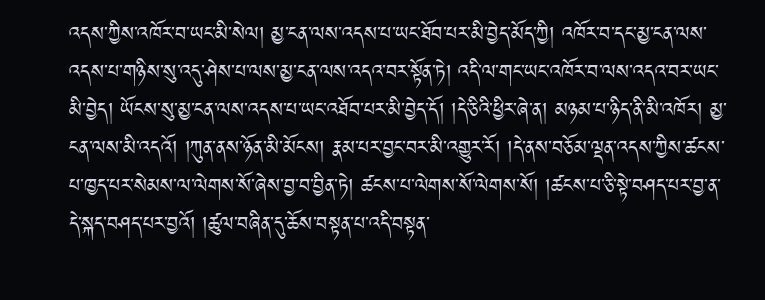འདས་ཀྱིས་འཁོར་བ་ཡང་མི་སེལ། མྱ་ངན་ལས་འདས་པ་ཡང་ཐོབ་པར་མི་བྱེད་མོད་ཀྱི། འཁོར་བ་དང་མྱ་ངན་ལས་འདས་པ་གཉིས་སུ་འདུ་ཤེས་པ་ལས་མྱ་ངན་ལས་འདའ་བར་སྟོན་ཏེ། འདི་ལ་གང་ཡང་འཁོར་བ་ལས་འདའ་བར་ཡང་མི་བྱེད། ཡོངས་སུ་མྱ་ངན་ལས་འདས་པ་ཡང་འཐོབ་པར་མི་བྱེད་དོ། །དེ་ཅིའི་ཕྱིར་ཞེ་ན། མཉམ་པ་ཉིད་ནི་མི་འཁོར། མྱ་ངན་ལས་མི་འདའོ། །ཀུན་ནས་ཉོན་མི་མོངས། རྣམ་པར་བྱང་བར་མི་འགྱུར་རོ། །དེ་ནས་བཅོམ་ལྡན་འདས་ཀྱིས་ཚངས་པ་ཁྱད་པར་སེམས་ལ་ལེགས་སོ་ཞེས་བྱ་བ་བྱིན་ཏེ། ཚངས་པ་ལེགས་སོ་ལེགས་སོ། །ཚངས་པ་ཅི་སྟེ་བཤད་པར་བྱ་ན་དེ་སྐད་བཤད་པར་བྱའོ། །ཚུལ་བཞིན་དུ་ཆོས་བསྟན་པ་འདི་བསྟན་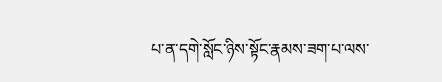པ་ན་དགེ་སློང་ཉིས་སྟོང་རྣམས་ཟག་པ་ལས་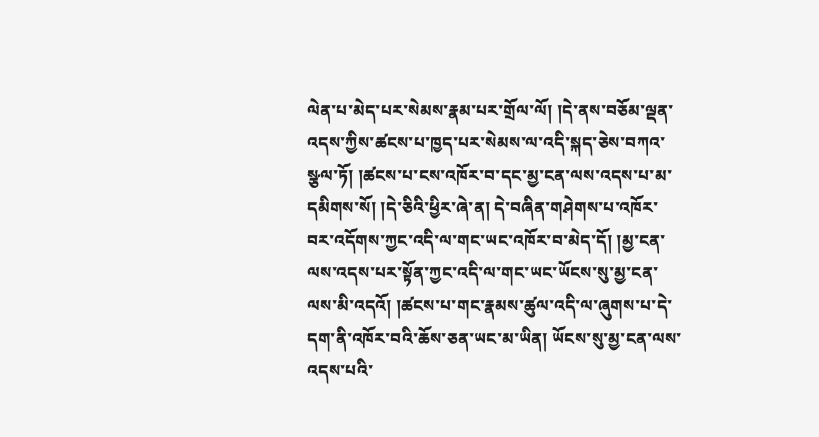ལེན་པ་མེད་པར་སེམས་རྣམ་པར་གྲོལ་ལོ། །དེ་ནས་བཅོམ་ལྡན་འདས་ཀྱིས་ཚངས་པ་ཁྱད་པར་སེམས་ལ་འདི་སྐད་ཅེས་བཀའ་སྩལ་ཏོ། །ཚངས་པ་ངས་འཁོར་བ་དང་མྱ་ངན་ལས་འདས་པ་མ་དམིགས་སོ། །དེ་ཅིའི་ཕྱིར་ཞེ་ན། དེ་བཞིན་གཤེགས་པ་འཁོར་བར་འདོགས་ཀྱང་འདི་ལ་གང་ཡང་འཁོར་བ་མེད་དོ། །མྱ་ངན་ལས་འདས་པར་སྟོན་ཀྱང་འདི་ལ་གང་ཡང་ཡོངས་སུ་མྱ་ངན་ལས་མི་འདའོ། །ཚངས་པ་གང་རྣམས་ཚུལ་འདི་ལ་ཞུགས་པ་དེ་དག་ནི་འཁོར་བའི་ཆོས་ཅན་ཡང་མ་ཡིན། ཡོངས་སུ་མྱ་ངན་ལས་འདས་པའི་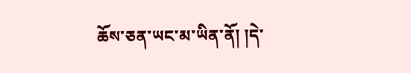ཆོས་ཅན་ཡང་མ་ཡིན་ནོ། །དེ་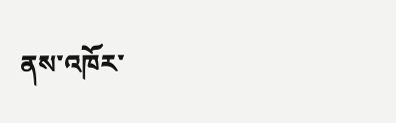ནས་འཁོར་